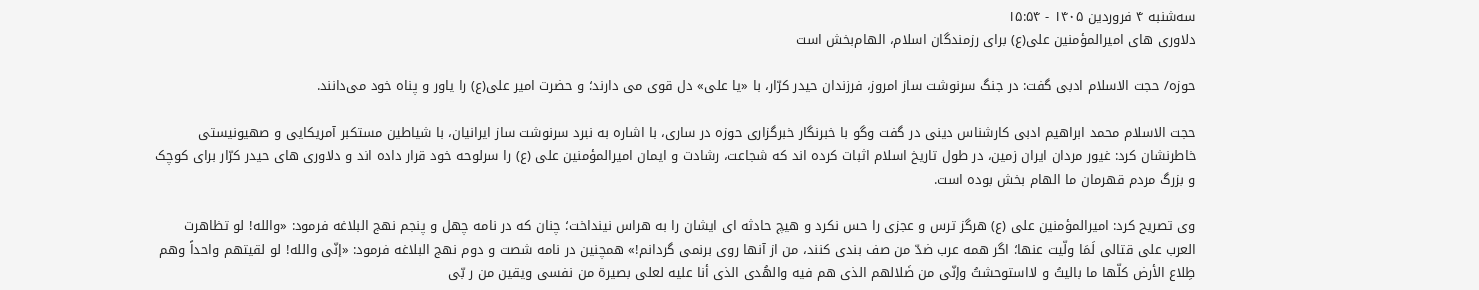سه‌شنبه ۴ فروردین ۱۴۰۵ - ۱۵:۵۴
دلاوری های امیرالمؤمنین علی(ع) برای رزمندگان اسلام، الهام‌بخش است

حوزه/ حجت الاسلام ادبی گفت: در جنگ سرنوشت ساز امروز، فرزندان حیدر کرّار، با «یا علی» دل قوی می دارند؛ و حضرت امیر علی(ع) را یاور و پناه خود می‌دانند.

حجت الاسلام محمد ابراهیم ادبی کارشناس دینی در گفت وگو با خبرنگار خبرگزاری حوزه در ساری، با اشاره به نبرد سرنوشت ساز ایرانیان، با شیاطین مستکبر آمریکایی و صهیونیستی خاطرنشان کرد: غیور مردان ایران زمین، در طول تاریخ اسلام اثبات کرده اند که شجاعت، رشادت و ایمان امیرالمؤمنین علی (ع) را سرلوحه خود قرار داده اند و دلاوری های حیدر کرّار برای کوچک و بزرگ مردم قهرمان ما الهام بخش بوده است.

وی تصریح کرد: امیرالمؤمنین علی (ع) هرگز ترس و عجزی را حس نکرد و هیچ حادثه ای ایشان را به هراس نینداخت؛ چنان که در نامه چهل و پنجم نهج البلاغه فرمود: «والله! لو تظاهرت العرب علی قتالی لَمَا ولّیت عنها؛ اگر همه عرب ضدّ من صف بندی کنند، من از آنها روی برنمی گردانم!» همچنین در نامه شصت و دوم نهج البلاغه فرمود: «إنّی والله! لو لقیتهم واحداً وهم طِلاع الأرض کلّها ما بالیتُ و لااستوحشتُ وإنّی من ضَلالهم الذی هم فیه والهُدی الذی أنا علیه لعلی بصیرة من نفسی ویقین من ر بّی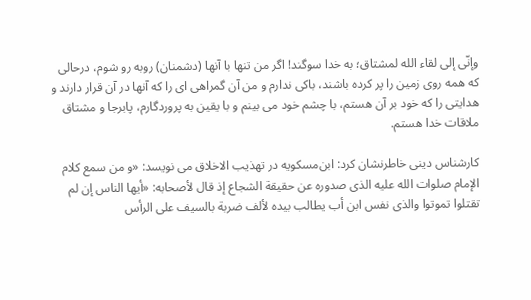وإنّی إلی لقاء الله لمشتاق؛ به خدا سوگند! اگر من تنها با آنها (دشمنان) روبه رو شوم، درحالی که همه روی زمین را پر کرده باشند، باکی ندارم و من آن گمراهی ای را که آنها در آن قرار دارند و هدایتی را که خود بر آن هستم، با چشم خود می بینم و با یقین به پروردگارم، پابرجا و مشتاق ملاقات خدا هستم.

کارشناس دینی خاطرنشان کرد: ابن‌مسکویه در تهذیب الاخلاق می نویسد: «و من سمع کلام الإمام صلوات الله علیه الذی صدوره عن حقیقة الشجاع إذ قال لأصحابه: «أیها الناس إن لم تقتلوا تموتوا والذی نفس ابن أب یطالب بیده لألف ضربة بالسیف علی الرأس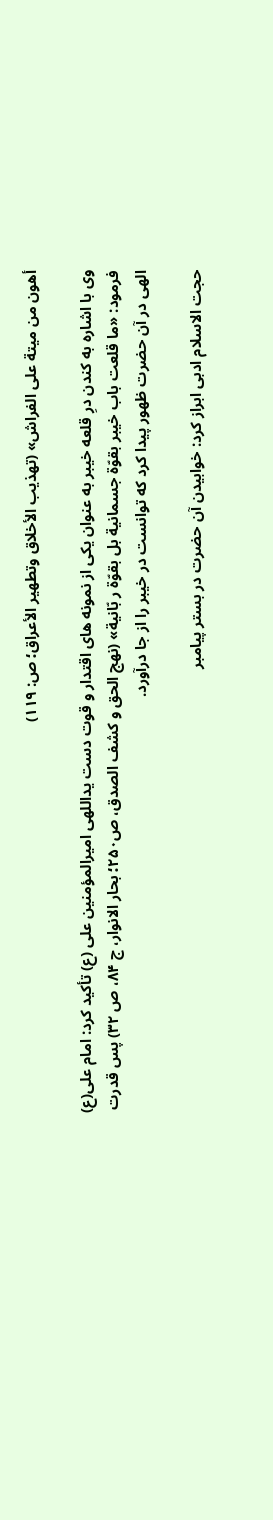أهون من میتة علی الفراش» (تهذیب الأخلاق وتطهیر الأعراق؛ ص: ۱۱۹)

وی با اشاره به کندن درِ قلعه خیبر به عنوان یکی از نمونه های اقتدار و قوت دست یداللهی امیرالمؤمنین علی (ع) تأکید کرد: امام علی(ع) فرمود: «ما قلعت باب خیبر بقوّة جسمانیة بل بقوّة ر بّانیة» (نهج الحق و کشف الصدق، ص۲۵۰؛ بحار الانوار، ج ۸۴، ص ۳۲) پس قدرت الهی در آن حضرت ظهور پیدا کرد که توانست در خیبر را از جا درآورد.

حجت الاسلام ادبی ابراز کرد: خوابیدن آن حضرت در بستر پیامبر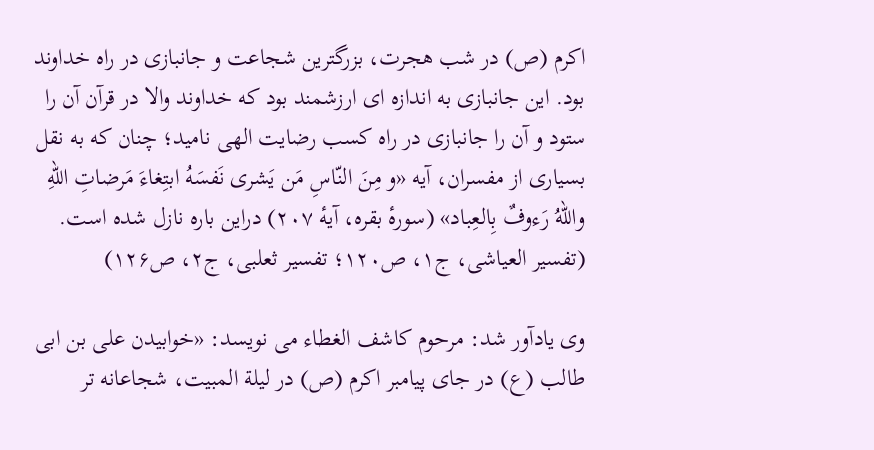اکرم (ص) در شب هجرت، بزرگترین شجاعت و جانبازی در راه خداوند بود. این جانبازی به اندازه ای ارزشمند بود که خداوند والا در قرآن آن را ستود و آن را جانبازی در راه کسب رضایت الهی نامید؛ چنان که به نقل بسیاری از مفسران، آیه «و مِنَ النّاسِ مَن یَشری نَفسَهُ ابتِغاءَ مَرضاتِ اللهِ واللهُ رَءوفٌ بِالعِباد» (سورهٔ بقره، آیهٔ ۲۰۷) دراین باره نازل شده است. (تفسیر العیاشی، ج۱، ص۱۲۰؛ تفسیر ثعلبی، ج۲، ص۱۲۶)

وی یادآور شد: مرحوم کاشف الغطاء می نویسد: «خوابیدن علی بن ابی طالب (ع) در جای پیامبر اکرم (ص) در لیلة المبیت، شجاعانه تر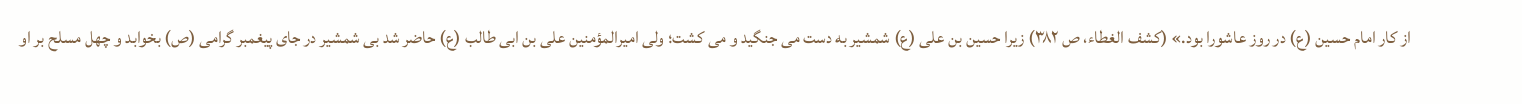از کار امام حسین (ع) در روز عاشورا بود.» (کشف الغطاء، ص ۳۸۲) زیرا حسین بن علی (ع) شمشیر به دست می جنگید و می کشت؛ ولی امیرالمؤمنین علی بن ابی طالب (ع) حاضر شد بی شمشیر در جای پیغمبر گرامی (ص) بخوابد و چهل مسلح بر او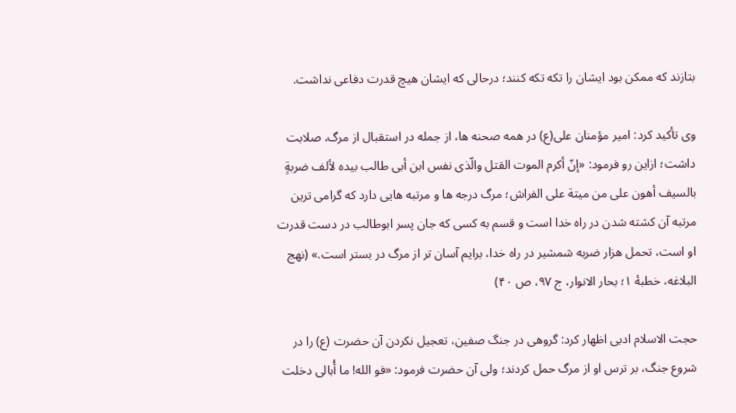بتازند که ممکن بود ایشان را تکه تکه کنند؛ درحالی که ایشان هیچ قدرت دفاعی نداشت.

وی تأکید کرد: امیر مؤمنان علی(ع) در همه صحنه ها، از جمله در استقبال از مرگ، صلابت داشت؛ ازاین رو فرمود: «إنّ أکرم الموت القتل والّذی نفس ابن أبی طالب بیده لألف ضربةٍ بالسیف أهون علی من میتة علی الفراش؛ مرگ درجه ها و مرتبه هایی دارد که گرامی ترین مرتبه آن کشته شدن در راه خدا است و قسم به کسی که جان پسر ابوطالب در دست قدرت او است، تحمل هزار ضربه شمشیر در راه خدا، برایم آسان تر از مرگ در بستر است.» (نهج البلاغه، خطبهٔ ۱؛ بحار الانوار، ج ۹۷، ص ۴۰)

حجت الاسلام ادبی اظهار کرد: گروهی در جنگ صفین، تعجیل نکردن آن حضرت (ع) را در شروع جنگ، بر ترس او از مرگ حمل کردند؛ ولی آن حضرت فرمود: «فو الله! ما أُبالی دخلت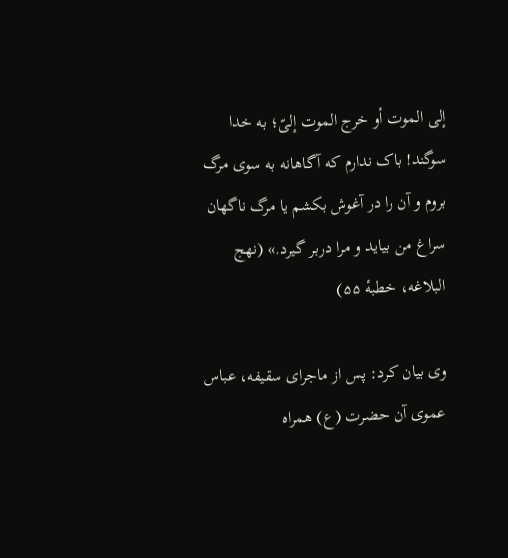إلی الموت أو خرج الموت إلیّ؛ به خدا سوگند! باک ندارم که آگاهانه به سوی مرگ بروم و آن را در آغوش بکشم یا مرگ ناگهان سراغ من بیاید و مرا دربر گیرد.» (نهج البلاغه، خطبهٔ ۵۵)

وی بیان کرد: پس از ماجرای سقیفه، عباس عموی آن حضرت (ع) همراه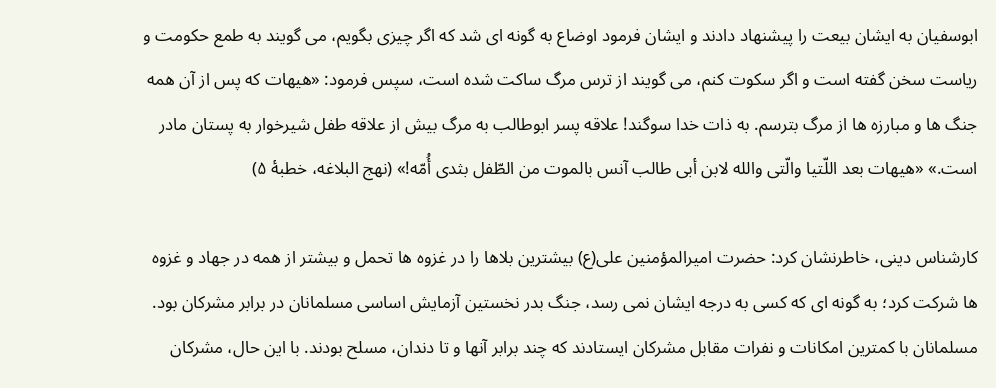ابوسفیان به ایشان بیعت را پیشنهاد دادند و ایشان فرمود اوضاع به گونه ای شد که اگر چیزی بگویم، می گویند به طمع حکومت و ریاست سخن گفته است و اگر سکوت کنم، می گویند از ترس مرگ ساکت شده است، سپس فرمود: «هیهات که پس از آن همه جنگ ها و مبارزه ها از مرگ بترسم. به ذات خدا سوگند! علاقه پسر ابوطالب به مرگ بیش از علاقه طفل شیرخوار به پستان مادر است.» «هیهات بعد اللّتیا والّتی والله لابن أبی طالب آنس بالموت من الطّفل بثدی أُمّه!» (نهج البلاغه، خطبهٔ ۵)

کارشناس دینی، خاطرنشان کرد: حضرت امیرالمؤمنین علی(ع) بیشترین بلاها را در غزوه ها تحمل و بیشتر از همه در جهاد و غزوه ها شرکت کرد؛ به گونه ای که کسی به درجه ایشان نمی رسد، جنگ بدر نخستین آزمایش اساسی مسلمانان در برابر مشرکان بود. مسلمانان با کمترین امکانات و نفرات مقابل مشرکان ایستادند که چند برابر آنها و تا دندان، مسلح بودند. با این حال، مشرکان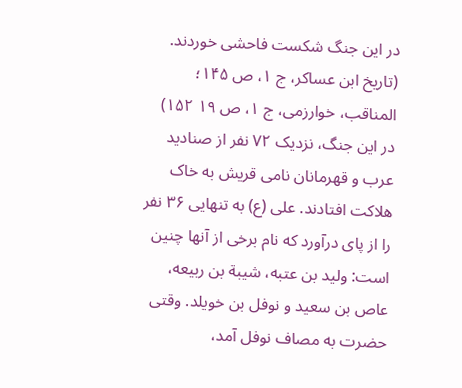در این جنگ شکست فاحشی خوردند. (تاریخ ابن عساکر، ج ۱، ص ۱۴۵؛ المناقب، خوارزمی، ج ۱، ص ۱۹ ۱۵۲) در این جنگ، نزدیک ۷۲ نفر از صنادید عرب و قهرمانان نامی قریش به خاک هلاکت افتادند. علی (ع) به تنهایی ۳۶ نفر را از پای درآورد که نام برخی از آنها چنین است: ولید بن عتبه، شیبة بن ربیعه، عاص بن سعید و نوفل بن خویلد. وقتی حضرت به مصاف نوفل آمد،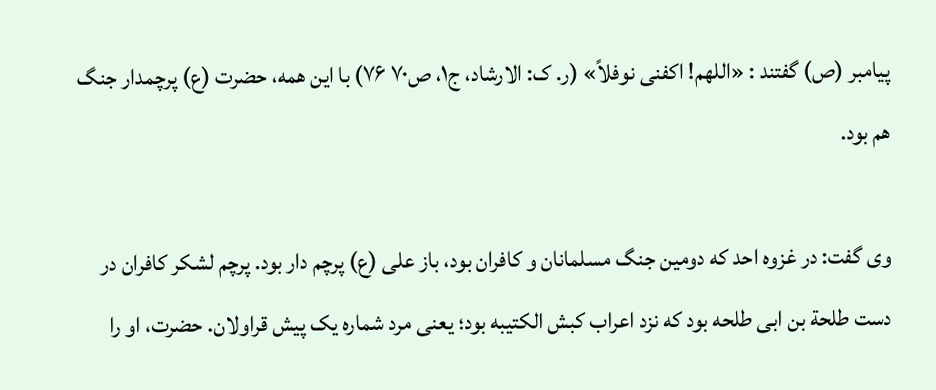پیامبر (ص) گفتند : «اللهم! اکفنی نوفلاً» (ر. ک: الارشاد، ج۱، ص۷۰ ۷۶) با این همه، حضرت (ع) پرچمدار جنگ هم بود.

وی گفت: در غزوه احد که دومین جنگ مسلمانان و کافران بود، باز علی (ع) پرچم دار بود. پرچم لشکر کافران در دست طلحة بن ابی طلحه بود که نزد اعراب کبش الکتیبه بود؛ یعنی مرد شماره یک پیش قراولان. حضرت، او را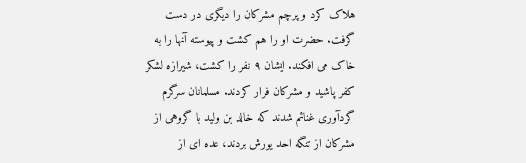هلاک کرد و پرچم مشرکان را دیگری در دست گرفت. حضرت او را هم کشت و پیوسته آنها را به خاک می افکند. ایشان ۹ نفر را کشت، شیرازه لشکر کفر پاشید و مشرکان فرار کردند. مسلمانان سرگرم گردآوری غنائم شدند که خالد بن ولید با گروهی از مشرکان از تنگه احد یورش بردند، عده ای از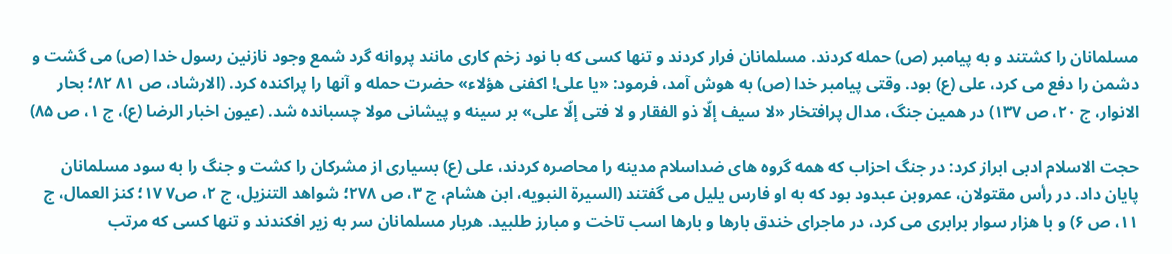مسلمانان را کشتند و به پیامبر (ص) حمله کردند. مسلمانان فرار کردند و تنها کسی که با نود زخم کاری مانند پروانه گرد شمع وجود نازنین رسول خدا (ص) می گشت و دشمن را دفع می کرد، علی (ع) بود. وقتی پیامبر خدا (ص) به هوش آمد، فرمود: «یا علی! اکفنی هؤلاء» حضرت حمله و آنها را پراکنده کرد. (الارشاد، ص ۸۱ ۸۲؛ بحار الانوار، ج ۲۰، ص ۱۳۷) در همین جنگ، مدال پرافتخار «لا سیف إلّا ذو الفقار و لا فتی إلّا علی» بر سینه و پیشانی مولا چسبانده شد. (عیون اخبار الرضا (ع)، ج ۱، ص ۸۵)

حجت الاسلام ادبی ابراز کرد: در جنگ احزاب که همه گروه های ضداسلام مدینه را محاصره کردند، علی (ع) بسیاری از مشرکان را کشت و جنگ را به سود مسلمانان پایان داد. در رأس مقتولان، عمروبن عبدود بود که به او فارس یلیل می گفتند (السیرة النبویه، ابن هشام، ج ۳، ص ۲۷۸؛ شواهد التنزیل، ج ۲، ص۷ ۱۷؛ کنز العمال، ج ۱۱، ص ۶) و با هزار سوار برابری می کرد، در ماجرای خندق بارها و بارها اسب تاخت و مبارز طلبید. هربار مسلمانان سر به زیر افکندند و تنها کسی که مرتب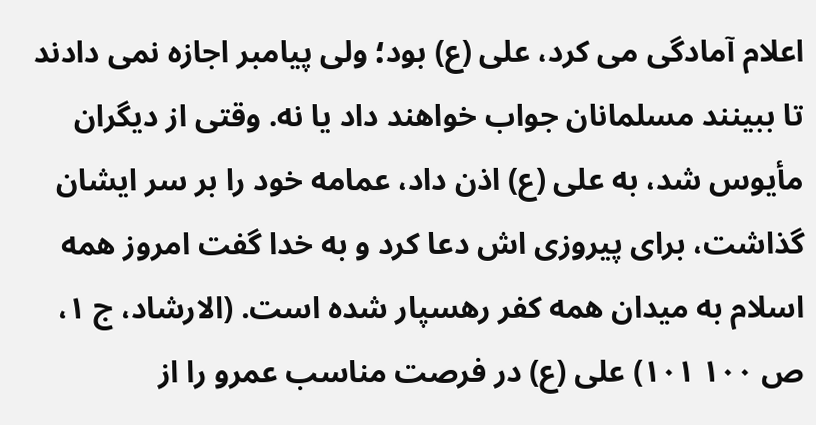اعلام آمادگی می کرد، علی (ع) بود؛ ولی پیامبر اجازه نمی دادند تا ببینند مسلمانان جواب خواهند داد یا نه. وقتی از دیگران مأیوس شد، به علی (ع) اذن داد، عمامه خود را بر سر ایشان گذاشت، برای پیروزی اش دعا کرد و به خدا گفت امروز همه اسلام به میدان همه کفر رهسپار شده است. (الارشاد، ج ۱، ص ۱۰۰ ۱۰۱) علی (ع) در فرصت مناسب عمرو را از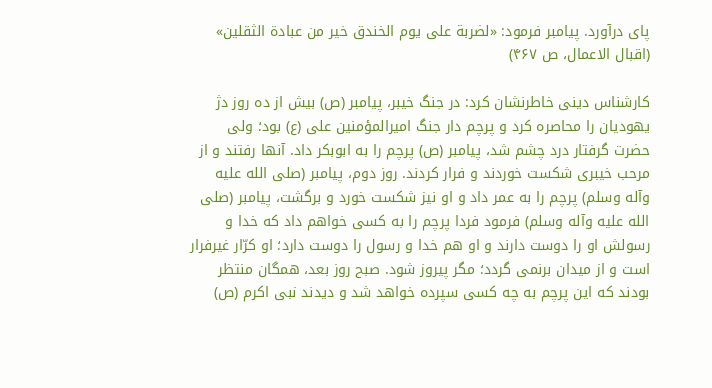پای درآورد. پیامبر فرمود: «لضربة علی یوم الخندق خیر من عبادة الثقلین» (اقبال الاعمال، ص ۴۶۷)

کارشناس دینی خاطرنشان کرد: در جنگ خیبر، پیامبر (ص) بیش از ده روز دژ یهودیان را محاصره کرد و پرچم دار جنگ امیرالمؤمنین علی (ع) بود؛ ولی حضرت گرفتار درد چشم شد، پیامبر (ص) پرچم را به ابوبکر داد. آنها رفتند و از مرحب خیبری شکست خوردند و فرار کردند. روز دوم، پیامبر (صلی الله علیه وآله وسلم) پرچم را به عمر داد و او نیز شکست خورد و برگشت، پیامبر (صلی الله علیه وآله وسلم) فرمود فردا پرچم را به کسی خواهم داد که خدا و رسولش او را دوست دارند و او هم خدا و رسول را دوست دارد؛ او کرّار غیرفرار است و از میدان برنمی گردد؛ مگر پیروز شود. صبح روز بعد، همگان منتظر بودند که این پرچم به چه کسی سپرده خواهد شد و دیدند نبی اکرم (ص)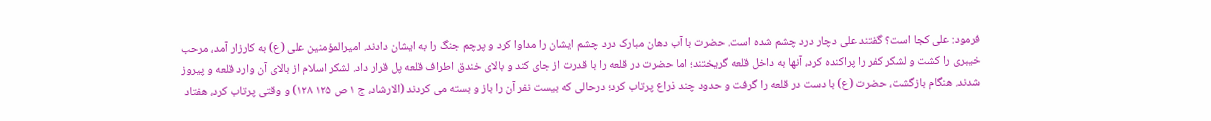فرمود: علی کجا است؟ گفتند علی دچار درد چشم شده است. حضرت با آب دهان مبارک درد چشم ایشان را مداوا کرد و پرچم جنگ را به ایشان دادند. امیرالمؤمنین علی (ع) به کارزار آمد، مرحب خیبری را کشت و لشکر کفر را پراکنده کرد، آنها به داخل قلعه گریختند؛ اما حضرت در قلعه را با قدرت از جای کند و بالای خندق اطراف قلعه پل قرار داد. لشکر اسلام از بالای آن وارد قلعه و پیروز شدند. هنگام بازگشت، حضرت (ع) با دست در قلعه را گرفت و حدود چند ذراع پرتاب کرد؛ درحالی که بیست نفر آن را باز و بسته می کردند (الارشاد، ج ۱ ص ۱۲۵ ۱۲۸) و وقتی پرتاب کرد، هفتاد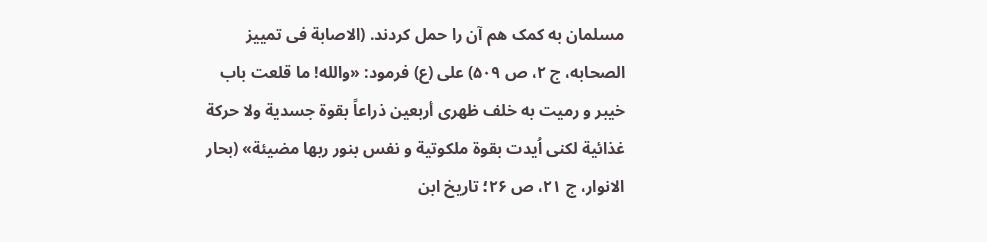مسلمان به کمک هم آن را حمل کردند. (الاصابة فی تمییز الصحابه، ج ۲، ص ۵۰۹) علی (ع) فرمود: «والله! ما قلعت باب خیبر و رمیت به خلف ظهری أربعین ذراعاً بقوة جسدیة ولا حرکة غذائیة لکنی اُیدت بقوة ملکوتیة و نفس بنور ربها مضیئة» (بحار الانوار، ج ۲۱، ص ۲۶؛ تاریخ ابن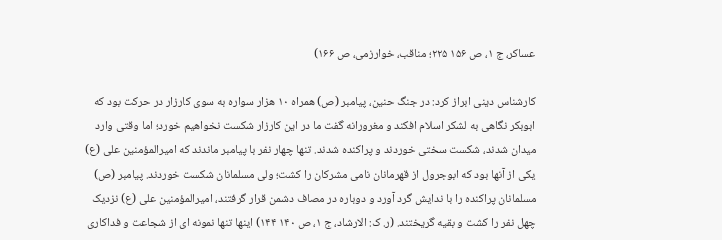عساکر، ج ۱، ص ۱۵۶ ۲۲۵؛ مناقب، خوارزمی، ص ۱۶۶)

کارشناس دینی ابراز کرد: در جنگ حنین، پیامبر (ص) همراه ۱۰ هزار سواره به سوی کارزار در حرکت بود که ابوبکر نگاهی به لشکر اسلام افکند و مغرورانه گفت ما در این کارزار شکست نخواهیم خورد؛ اما وقتی وارد میدان شدند، شکست سختی خوردند و پراکنده شدند. تنها چهار نفر با پیامبر ماندند که امیرالمؤمنین علی (ع) یکی از آنها بود که ابوجرول از قهرمانان نامی مشرکان را کشت؛ ولی مسلمانان شکست خوردند. پیامبر (ص) مسلمانان پراکنده را با ندایش گرد آورد و دوباره در مصاف دشمن قرار گرفتند، امیرالمؤمنین علی (ع) نزدیک چهل نفر را کشت و بقیه گریختند. (ر. ک: الارشاد، ج ۱، ص ۱۴۰ ۱۴۴) اینها تنها نمونه ای از شجاعت و فداکاری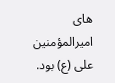های امیرالمؤمنین علی (ع) بود.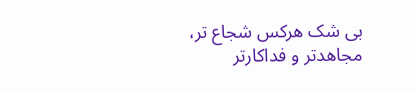بی شک هرکس شجاع تر، مجاهدتر و فداکارتر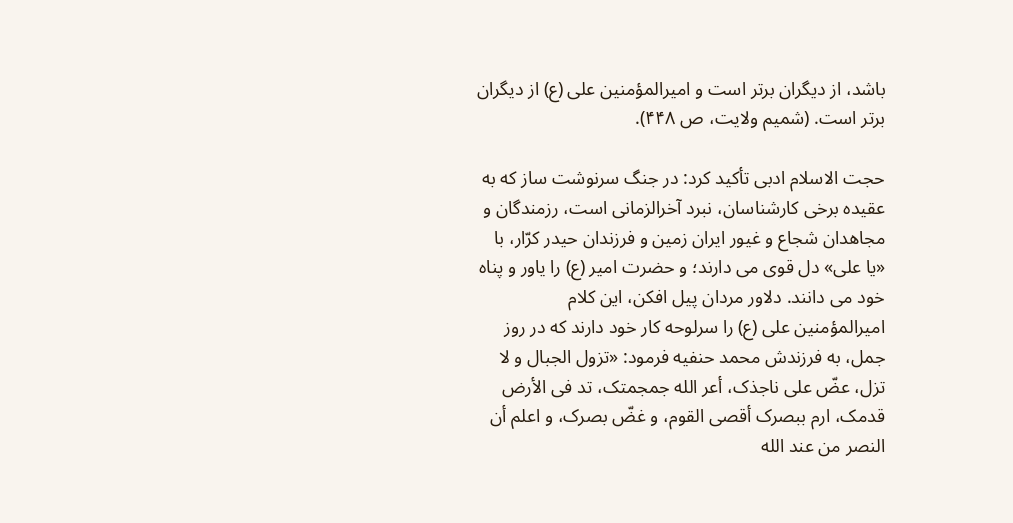باشد، از دیگران برتر است و امیرالمؤمنین علی (ع) از دیگران برتر است. (شمیم ولایت، ص ۴۴۸).

حجت الاسلام ادبی تأکید کرد: در جنگ سرنوشت ساز که به عقیده برخی کارشناسان، نبرد آخرالزمانی است، رزمندگان و مجاهدان شجاع و غیور ایران زمین و فرزندان حیدر کرّار، با «یا علی» دل قوی می دارند؛ و حضرت امیر (ع) را یاور و پناه خود می دانند. دلاور مردان پیل افکن، این کلام امیرالمؤمنین علی (ع) را سرلوحه کار خود دارند که در روز جمل، به فرزندش محمد حنفیه فرمود: «تزول الجبال و لا تزل، عضّ علی ناجذک، أعر الله جمجمتک، تد فی الأرض قدمک، ارم ببصرک أقصی القوم، و غضّ بصرک، و اعلم أن النصر من عند الله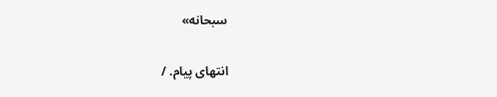سبحانه»

انتهای پیام. /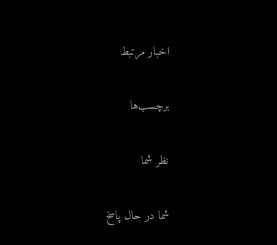اخبار مرتبط

برچسب‌ها

نظر شما

شما در حال پاسخ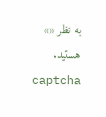به نظر «» هستید.
captcha